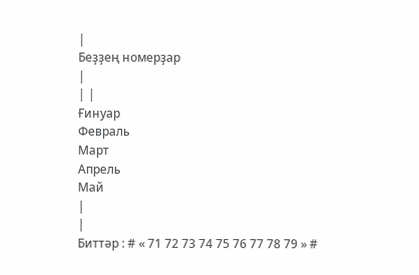|
Беҙҙең номерҙар
|
| |
Ғинуар
Февраль
Март
Апрель
Май
|
|
Биттәр : # « 71 72 73 74 75 76 77 78 79 » #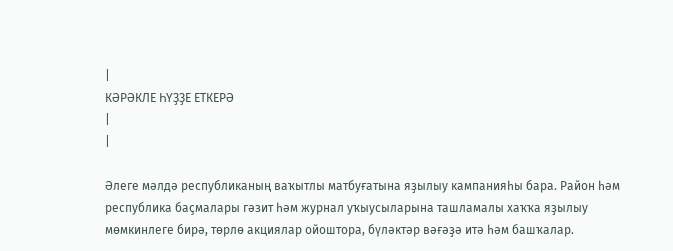|
КӘРӘКЛЕ ҺҮҘҘЕ ЕТКЕРӘ
|
|

Әлеге мәлдә республиканың ваҡытлы матбуғатына яҙылыу кампанияһы бара. Район һәм республика баҫмалары гәзит һәм журнал уҡыусыларына ташламалы хаҡҡа яҙылыу мөмкинлеге бирә, төрлө акциялар ойоштора, бүләктәр вәғәҙә итә һәм башҡалар.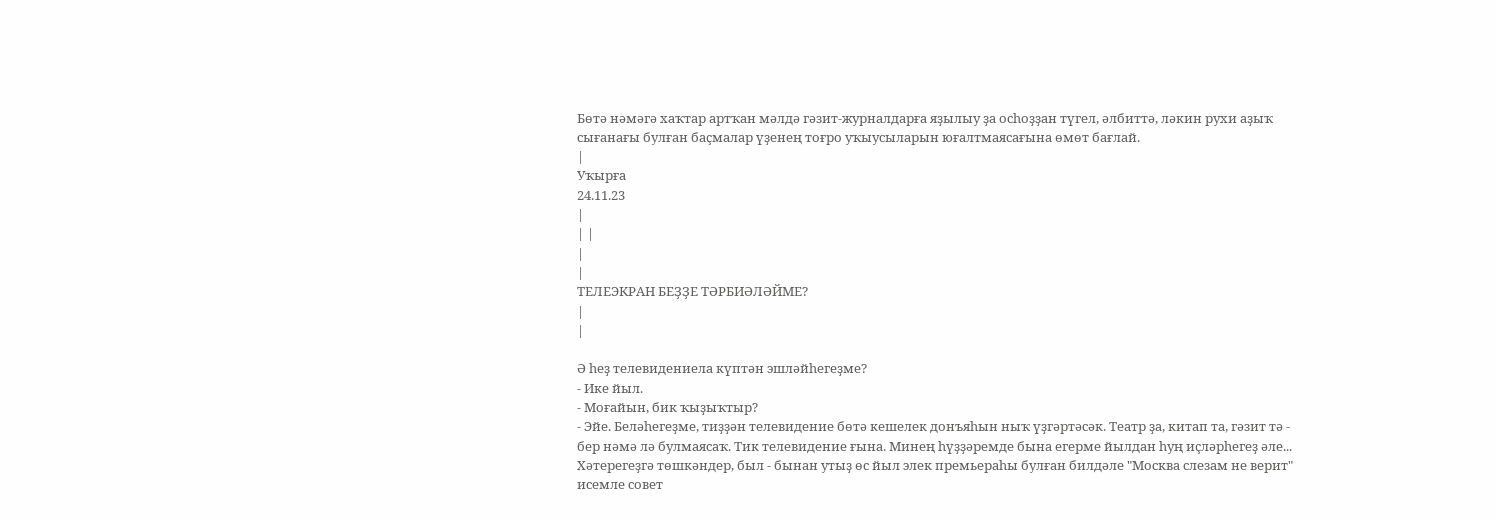Бөтә нәмәгә хаҡтар артҡан мәлдә гәзит-журналдарға яҙылыу ҙа осһоҙҙан түгел, әлбиттә, ләкин рухи аҙыҡ сығанағы булған баҫмалар үҙенең тоғро уҡыусыларын юғалтмаясағына өмөт бағлай.
|
Уҡырға
24.11.23
|
| |
|
|
ТЕЛЕЭКРАН БЕҘҘЕ ТӘРБИӘЛӘЙМЕ?
|
|

Ә һеҙ телевидениела күптән эшләйһегеҙме?
- Ике йыл.
- Моғайын, бик ҡыҙыҡтыр?
- Эйе. Беләһегеҙме, тиҙҙән телевидение бөтә кешелек донъяһын ныҡ үҙгәртәсәк. Театр ҙа, китап та, гәзит тә - бер нәмә лә булмаясаҡ. Тик телевидение ғына. Минең һүҙҙәремде бына егерме йылдан һуң иҫләрһегеҙ әле...
Хәтерегеҙгә төшкәндер, был - бынан утыҙ өс йыл элек премьераһы булған билдәле "Москва слезам не верит" исемле совет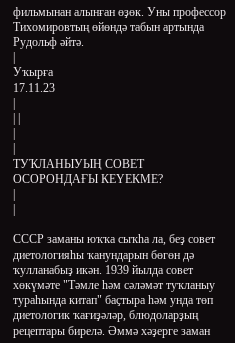фильмынан алынған өҙөк. Уны профессор Тихомировтың өйөндә табын артында Рудольф әйтә.
|
Уҡырға
17.11.23
|
| |
|
|
ТУҠЛАНЫУЫҢ СОВЕТ ОСОРОНДАҒЫ КЕҮЕКМЕ?
|
|

СССР заманы юҡҡа сыҡһа ла, беҙ совет диетологияһы ҡанундарын бөгөн дә ҡулланабыҙ икән. 1939 йылда совет хөкүмәте "Тәмле һәм сәләмәт туҡланыу тураһында китап" баҫтыра һәм унда төп диетологик ҡағиҙәләр, блюдоларҙың рецептары бирелә. Әммә хәҙерге заман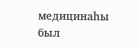медицинаһы был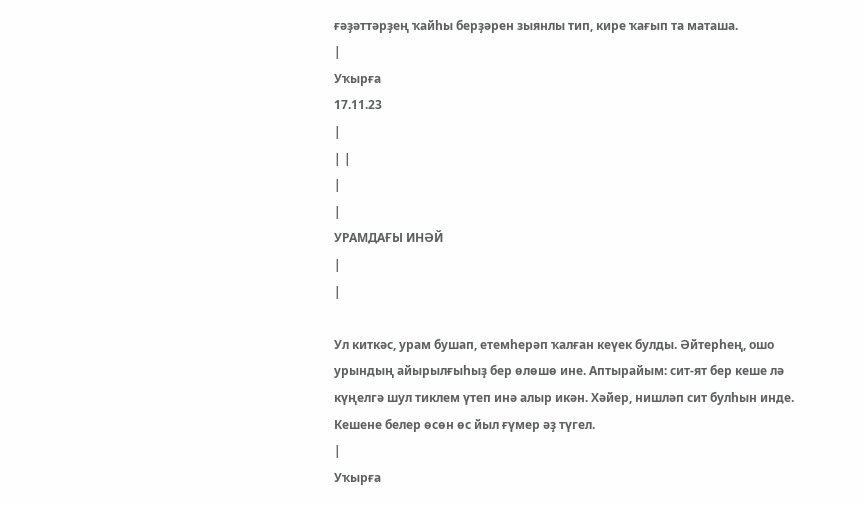ғәҙәттәрҙең ҡайһы берҙәрен зыянлы тип, кире ҡағып та маташа.
|
Уҡырға
17.11.23
|
| |
|
|
УРАМДАҒЫ ИНӘЙ
|
|

Ул киткәс, урам бушап, етемһерәп ҡалған кеүек булды. Әйтерһең, ошо урындың айырылғыһыҙ бер өлөшө ине. Аптырайым: сит-ят бер кеше лә күңелгә шул тиклем үтеп инә алыр икән. Хәйер, нишләп сит булһын инде. Кешене белер өсөн өс йыл ғүмер әҙ түгел.
|
Уҡырға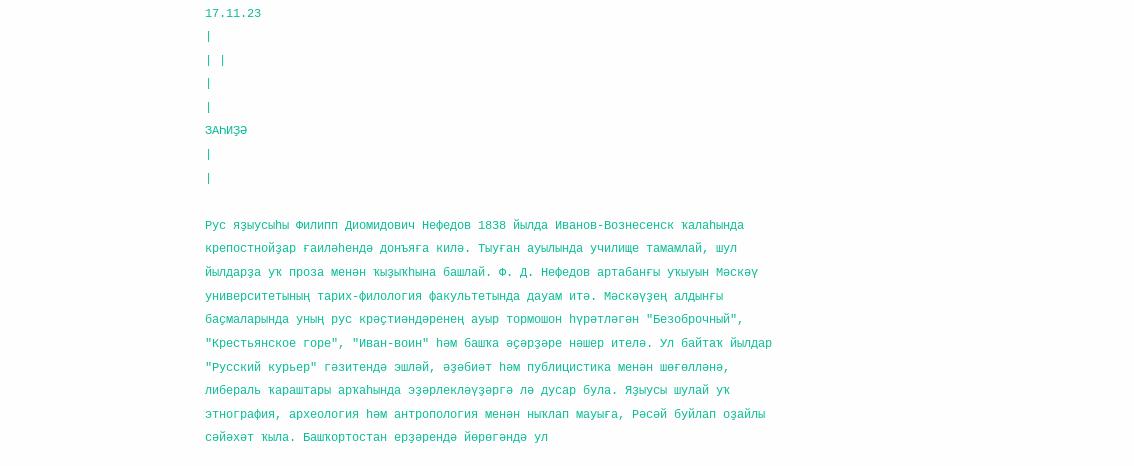17.11.23
|
| |
|
|
ЗАҺИҘӘ
|
|

Рус яҙыусыһы Филипп Диомидович Нефедов 1838 йылда Иванов-Вознесенск ҡалаһында крепостнойҙар ғаиләһендә донъяға килә. Тыуған ауылында училище тамамлай, шул йылдарҙа уҡ проза менән ҡыҙыҡһына башлай. Ф. Д. Нефедов артабанғы уҡыуын Мәскәү университетының тарих-филология факультетында дауам итә. Мәскәүҙең алдынғы баҫмаларында уның рус крәҫтиәндәренең ауыр тормошон һүрәтләгән "Безоброчный", "Крестьянское горе", "Иван-воин" һәм башҡа әҫәрҙәре нәшер ителә. Ул байтаҡ йылдар "Русский курьер" гәзитендә эшләй, әҙәбиәт һәм публицистика менән шөғөлләнә, либераль ҡараштары арҡаһында эҙәрлекләүҙәргә лә дусар була. Яҙыусы шулай уҡ этнография, археология һәм антропология менән ныҡлап мауыға, Рәсәй буйлап оҙайлы сәйәхәт ҡыла. Башҡортостан ерҙәрендә йөрөгәндә ул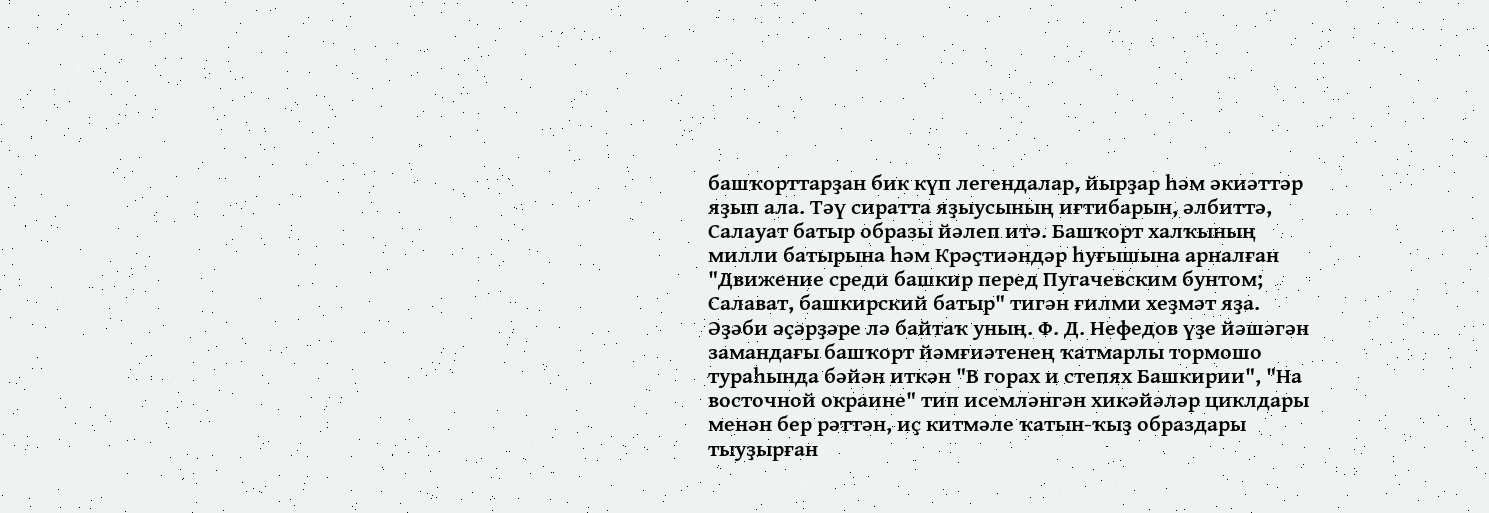башҡорттарҙан бик күп легендалар, йырҙар һәм әкиәттәр яҙып ала. Тәү сиратта яҙыусының иғтибарын, әлбиттә, Салауат батыр образы йәлеп итә. Башҡорт халҡының милли батырына һәм Крәҫтиәндәр һуғышына арналған "Движение среди башкир перед Пугачевским бунтом; Салават, башкирский батыр" тигән ғилми хеҙмәт яҙа. Әҙәби әҫәрҙәре лә байтаҡ уның. Ф. Д. Нефедов үҙе йәшәгән замандағы башҡорт йәмғиәтенең ҡатмарлы тормошо тураһында бәйән иткән "В горах и степях Башкирии", "На восточной окраине" тип исемләнгән хикәйәләр циклдары менән бер рәттән, иҫ китмәле ҡатын-ҡыҙ образдары тыуҙырған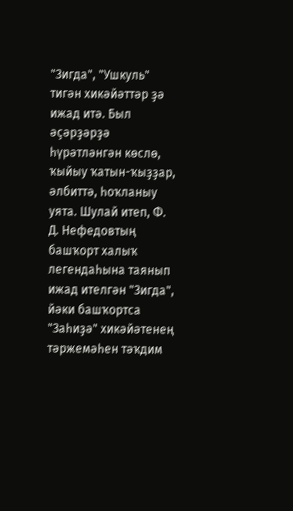"Зигда", "Ушкуль" тигән хикәйәттәр ҙә ижад итә. Был әҫәрҙәрҙә һүрәтләнгән көслө, ҡыйыу ҡатын-ҡыҙҙар, әлбиттә, һоҡланыу уята. Шулай итеп, Ф. Д. Нефедовтың башҡорт халыҡ легендаһына таянып ижад ителгән "Зигда", йәки башҡортса "Заһиҙә" хикәйәтенең тәржемәһен тәҡдим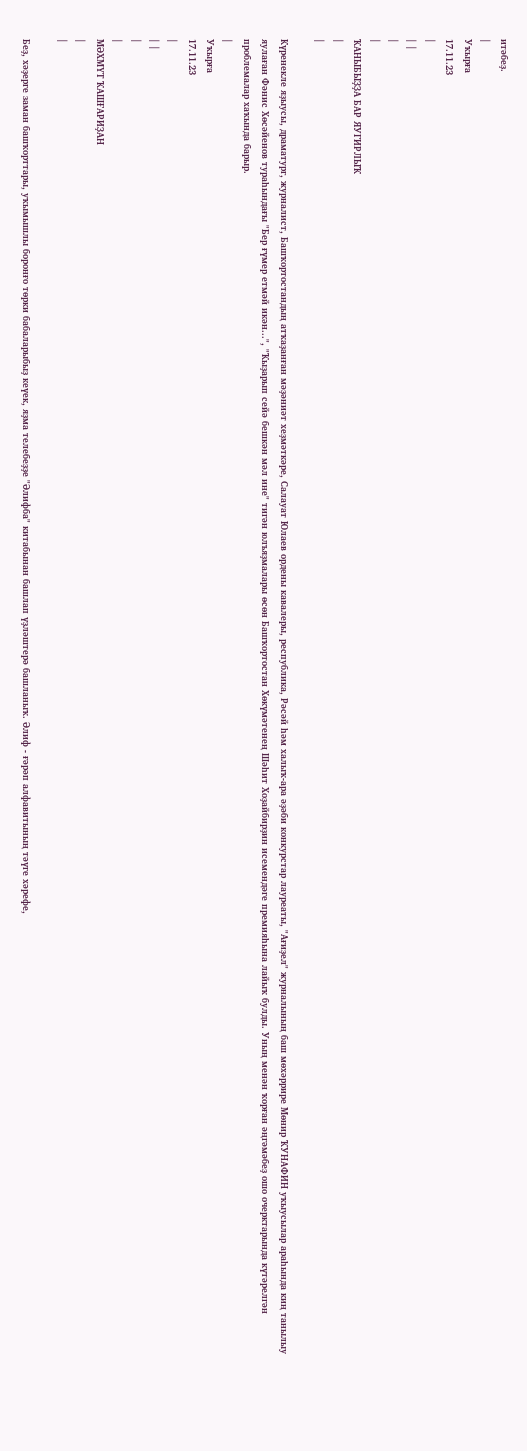итәбеҙ.
|
Уҡырға
17.11.23
|
| |
|
|
ҠАНЫБЫҘҘА БАР ЯУГИРЛЫҠ
|
|

Күренекле яҙыусы, драматург, журналист, Башҡортостандың атҡаҙанған мәҙәниәт хеҙмәткәре, Салауат Юлаев ордены кавалеры, республика, Рәсәй һәм халыҡ-ара әҙәби конкурстар лауреаты, "Ағиҙел" журналының баш мөхәррире Мөнир ҠУНАФИН уҡыусылар араһында киң танылыу яулаған Фәнис Хөсәйенов тураһындағы "Бер ғүмер етмәй икән...", "Ҡыҙарып сейә бешкән мәл ине" тигән юлъяҙмалары өсөн Башҡортостан Хөкүмәтенең Шәһит Хоҙайбирҙин исемендәге премияһына лайыҡ булды. Уның менән ҡорған әңгәмәбеҙ ошо очерктарында күтәрелгән проблемалар хаҡында барыр.
|
Уҡырға
17.11.23
|
| |
|
|
МӘХМҮТ ҠАШҒАРИҘАН
|
|

Беҙ, хәҙерге заман башҡорттары, уҡымышлы боронғо төрки бабаларыбыҙ кеүек, яҙма телебеҙҙе "Әлифба" китабынан башлап үҙләштерә башланыҡ. Әлиф - ғәрәп алфавитының тәүге хәрефе,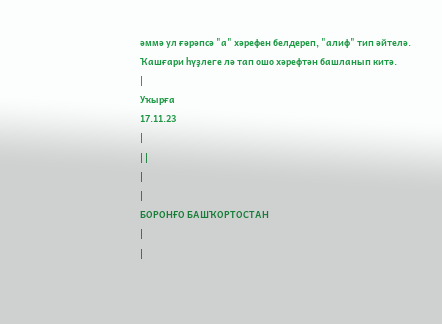әммә ул ғәрәпсә "а" хәрефен белдереп, "алиф" тип әйтелә. Ҡашғари һүҙлеге лә тап ошо хәрефтән башланып китә.
|
Уҡырға
17.11.23
|
| |
|
|
БОРОНҒО БАШҠОРТОСТАН
|
|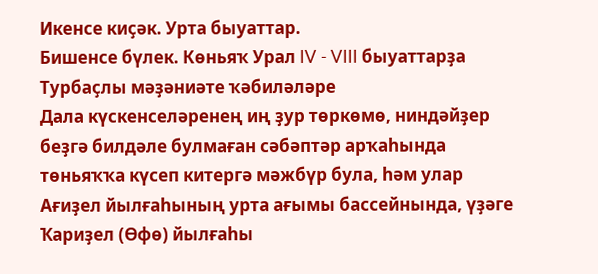Икенсе киҫәк. Урта быуаттар.
Бишенсе бүлек. Көньяҡ Урал IV - VIII быуаттарҙа
Турбаҫлы мәҙәниәте ҡәбиләләре
Дала күскенселәренең иң ҙур төркөмө, ниндәйҙер беҙгә билдәле булмаған сәбәптәр арҡаһында төньяҡҡа күсеп китергә мәжбүр була, һәм улар Ағиҙел йылғаһының урта ағымы бассейнында, үҙәге Ҡариҙел (Өфө) йылғаһы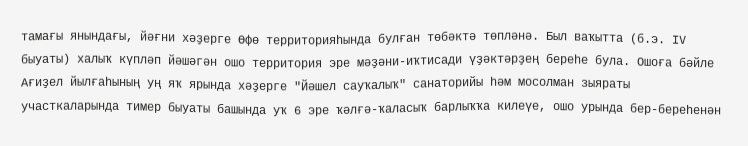тамағы янындағы, йәғни хәҙерге Өфө территорияһында булған төбәктә төпләнә. Был ваҡытта (б.э. IV быуаты) халыҡ күпләп йәшәгән ошо территория эре мәҙәни-иҡтисади үҙәктәрҙең береһе була. Ошоға бәйле Ағиҙел йылғаһының уң яҡ ярында хәҙерге "Йәшел сауҡалыҡ" санаторийы һәм мосолман зыяраты участкаларында тимер быуаты башында уҡ 6 эре ҡәлғә-ҡаласыҡ барлыҡҡа килеүе, ошо урында бер-береһенән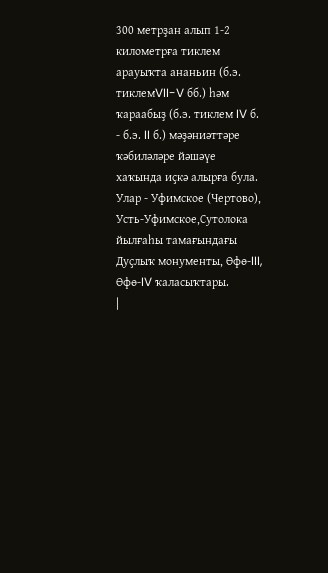300 метрҙан алып 1-2 километрға тиклем арауыҡта ананьин (б.э. тиклемVII-V бб.) һәм ҡараабыҙ (б.э. тиклем IV б. - б.э. II б.) мәҙәниәттәре ҡәбиләләре йәшәүе хаҡында иҫкә алырға була. Улар - Уфимское (Чертово), Усть-Уфимское,Сутолока йылғаһы тамағындағы Дуҫлыҡ монументы, Өфө-III, Өфө-IV ҡаласыҡтары.
|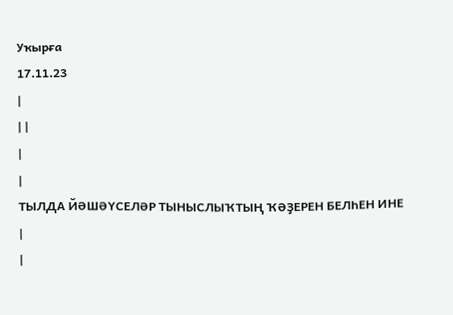Уҡырға
17.11.23
|
| |
|
|
ТЫЛДА ЙӘШӘҮСЕЛӘР ТЫНЫСЛЫҠТЫҢ ҠӘҘЕРЕН БЕЛҺЕН ИНЕ
|
|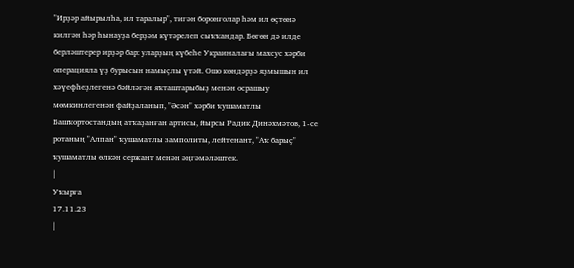"Ирҙәр айырылһа, ил таралыр", тигән боронғолар һәм ил өҫтөнә килгән һәр һынауҙа берҙәм күтәрелеп сыҡҡандар. Бөгөн дә илде берләштерер ирҙәр бар: уларҙың күбеһе Украиналағы махсус хәрби операцияла үҙ бурысын намыҫлы үтәй. Ошо көндәрҙә яҙмышын ил хәүефһеҙлегенә бәйләгән яҡташтарыбыҙ менән осрашыу мөмкинлегенән файҙаланып, "Әсән" хәрби ҡушаматлы Башҡортостандың атҡаҙанған артисы, йырсы Радик Динәхмәтов, 1-се ротаның "Алпан" ҡушаматлы замполиты, лейтенант, "Аҡ барыҫ" ҡушаматлы өлкән сержант менән әңгәмәләштек.
|
Уҡырға
17.11.23
|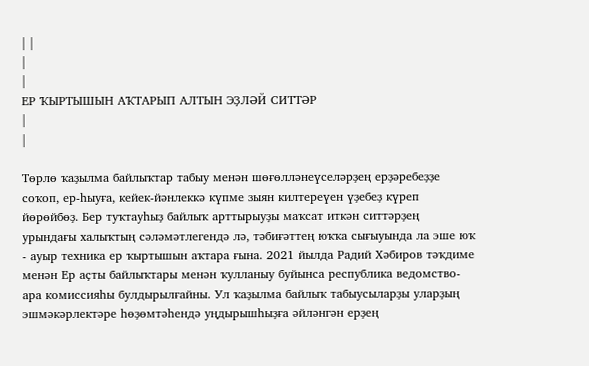| |
|
|
ЕР ҠЫРТЫШЫН АҠТАРЫП АЛТЫН ЭҘЛӘЙ СИТТӘР
|
|

Төрлө ҡаҙылма байлыҡтар табыу менән шөғөлләнеүселәрҙең ерҙәребеҙҙе соҡоп, ер-һыуға, кейек-йәнлеккә күпме зыян килтереүен үҙебеҙ күреп йөрөйбөҙ. Бер туҡтауһыҙ байлыҡ арттырыуҙы маҡсат иткән ситтәрҙең урындағы халыҡтың сәләмәтлегендә лә, тәбиғәттең юҡҡа сығыуында ла эше юҡ - ауыр техника ер ҡыртышын аҡтара ғына. 2021 йылда Радий Хәбиров тәҡдиме менән Ер аҫты байлыҡтары менән ҡулланыу буйынса республика ведомство-ара комиссияһы булдырылғайны. Ул ҡаҙылма байлыҡ табыусыларҙы уларҙың эшмәкәрлектәре һөҙөмтәһендә уңдырышһыҙға әйләнгән ерҙең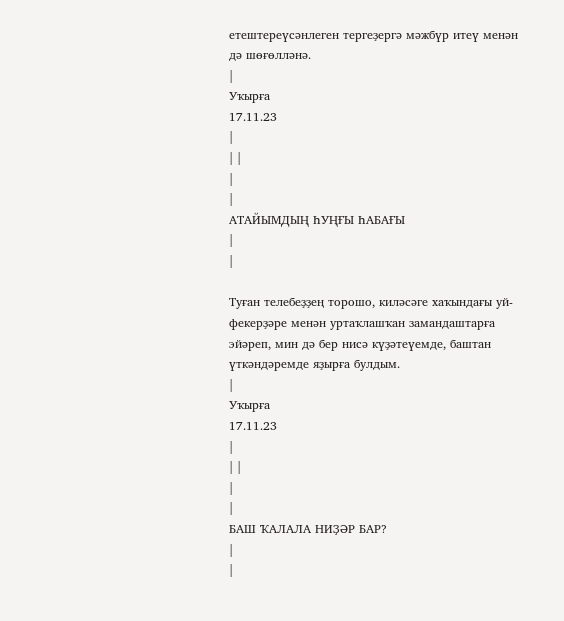етештереүсәнлеген тергеҙергә мәжбүр итеү менән дә шөғөлләнә.
|
Уҡырға
17.11.23
|
| |
|
|
АТАЙЫМДЫҢ ҺУҢҒЫ ҺАБАҒЫ
|
|

Туған телебеҙҙең торошо, киләсәге хаҡындағы уй-фекерҙәре менән уртаҡлашҡан замандаштарға эйәреп, мин дә бер нисә күҙәтеүемде, баштан үткәндәремде яҙырға булдым.
|
Уҡырға
17.11.23
|
| |
|
|
БАШ ҠАЛАЛА НИҘӘР БАР?
|
|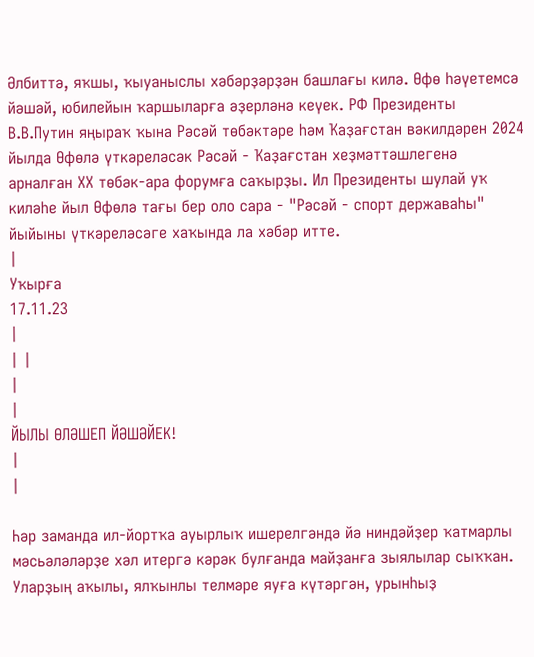Әлбиттә, яҡшы, ҡыуаныслы хәбәрҙәрҙән башлағы килә. Өфө һәүетемсә йәшәй, юбилейын ҡаршыларға әҙерләнә кеүек. РФ Президенты В.В.Путин яңыраҡ ҡына Рәсәй төбәктәре һәм Ҡаҙағстан вәкилдәрен 2024 йылда Өфөлә үткәреләсәк Рәсәй - Ҡаҙағстан хеҙмәттәшлегенә арналған ХХ төбәк-ара форумға саҡырҙы. Ил Президенты шулай уҡ киләһе йыл Өфөлә тағы бер оло сара - "Рәсәй - спорт державаһы" йыйыны үткәреләсәге хаҡында ла хәбәр итте.
|
Уҡырға
17.11.23
|
| |
|
|
ЙЫЛЫ ӨЛӘШЕП ЙӘШӘЙЕК!
|
|

Һәр заманда ил-йортҡа ауырлыҡ ишерелгәндә йә ниндәйҙер ҡатмарлы мәсьәләләрҙе хәл итергә кәрәк булғанда майҙанға зыялылар сыҡҡан. Уларҙың аҡылы, ялҡынлы телмәре яуға күтәргән, урынһыҙ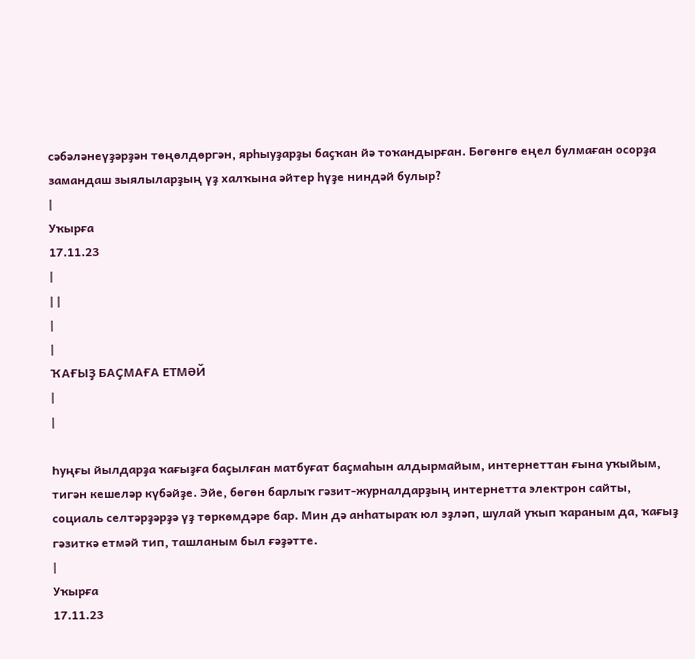сәбәләнеүҙәрҙән төңөлдөргән, ярһыуҙарҙы баҫҡан йә тоҡандырған. Бөгөнгө еңел булмаған осорҙа замандаш зыялыларҙың үҙ халҡына әйтер һүҙе ниндәй булыр?
|
Уҡырға
17.11.23
|
| |
|
|
ҠАҒЫҘ БАҪМАҒА ЕТМӘЙ
|
|

Һуңғы йылдарҙа ҡағыҙға баҫылған матбуғат баҫмаһын алдырмайым, интернеттан ғына уҡыйым, тигән кешеләр күбәйҙе. Эйе, бөгөн барлыҡ гәзит-журналдарҙың интернетта электрон сайты, социаль селтәрҙәрҙә үҙ төркөмдәре бар. Мин дә анһатыраҡ юл эҙләп, шулай уҡып ҡараным да, ҡағыҙ гәзиткә етмәй тип, ташланым был ғәҙәтте.
|
Уҡырға
17.11.23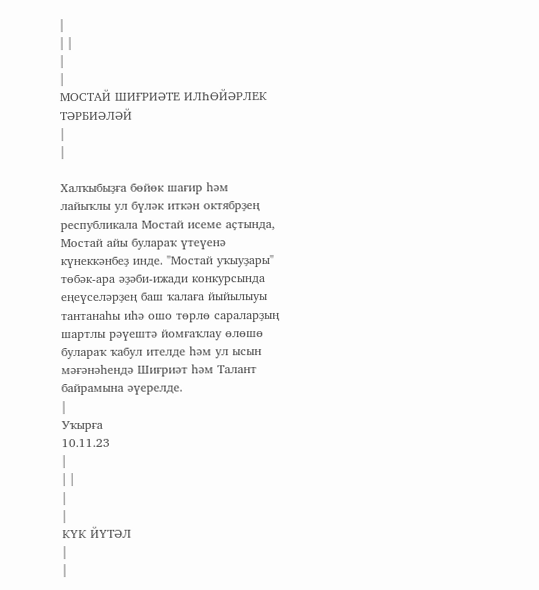|
| |
|
|
МОСТАЙ ШИҒРИӘТЕ ИЛҺӨЙӘРЛЕК ТӘРБИӘЛӘЙ
|
|

Халҡыбыҙға бөйөк шағир һәм лайыҡлы ул бүләк иткән октябрҙең республикала Мостай исеме аҫтында, Мостай айы булараҡ үтеүенә күнеккәнбеҙ инде. "Мостай уҡыуҙары" төбәк-ара әҙәби-ижади конкурсында еңеүселәрҙең баш ҡалаға йыйылыуы тантанаһы иһә ошо төрлө сараларҙың шартлы рәүештә йомғаҡлау өлөшө булараҡ ҡабул ителде һәм ул ысын мәғәнәһендә Шиғриәт һәм Талант байрамына әүерелде.
|
Уҡырға
10.11.23
|
| |
|
|
КҮК ЙҮТӘЛ
|
|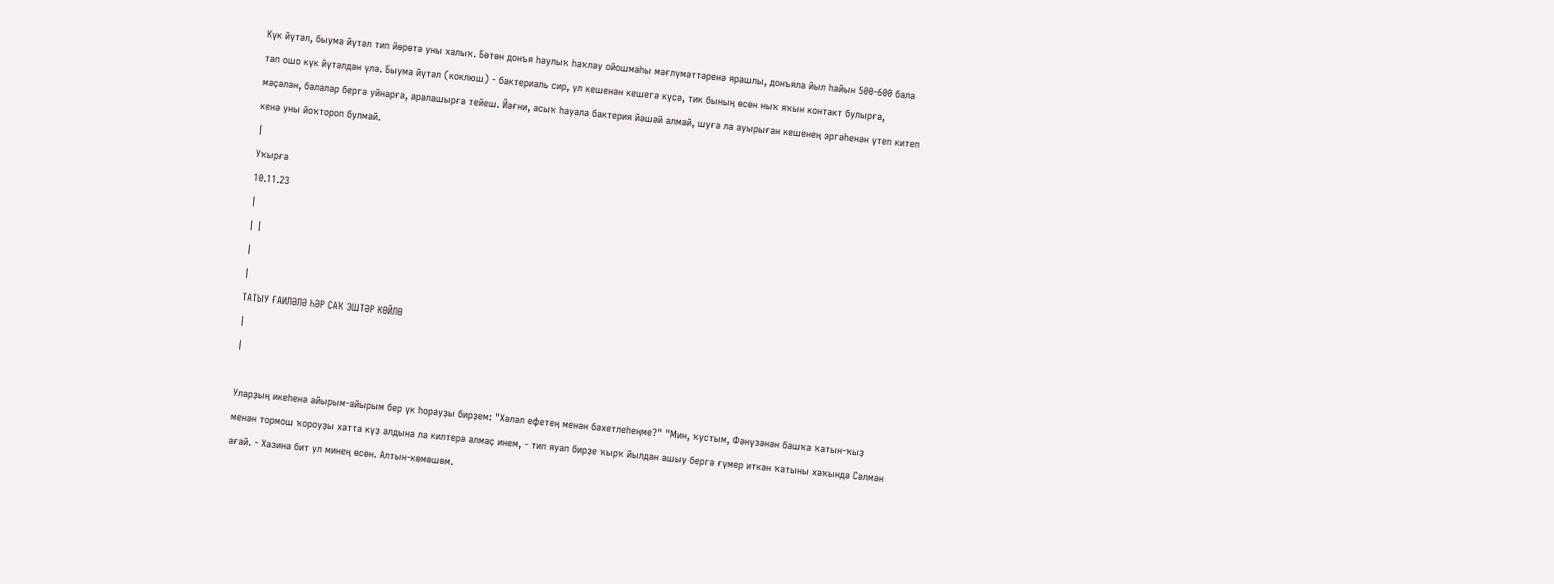Күк йүтәл, быума йүтәл тип йөрөтә уны халыҡ. Бөтөн донъя һаулыҡ һаҡлау ойошмаһы мәғлүмәттәренә ярашлы, донъяла йыл һайын 500-600 бала тап ошо күк йүтәлдән үлә. Быума йүтәл (коклюш) - бактериаль сир, ул кешенән кешегә күсә, тик бының өсөн ныҡ яҡын контакт булырға, мәҫәлән, балалар бергә уйнарға, аралашырға тейеш. Йәғни, асыҡ һауала бактерия йәшәй алмай, шуға ла ауырыған кешенең эргәһенән үтеп китеп кенә уны йоҡтороп булмай.
|
Уҡырға
10.11.23
|
| |
|
|
ТАТЫУ ҒАИЛӘЛӘ ҺӘР САҠ ЭШТӘР КӨЙЛӨ
|
|

Уларҙың икеһенә айырым-айырым бер үк һорауҙы бирҙем: "Хәләл ефетең менән бәхетлеһеңме?" "Мин, ҡустым, Фәнүзәнән башҡа ҡатын-ҡыҙ менән тормош ҡороуҙы хатта күҙ алдына ла килтерә алмаҫ инем, - тип яуап бирҙе ҡырҡ йылдан ашыу бергә ғүмер иткән ҡатыны хаҡында Сәлмән ағай. - Хазина бит ул минең өсөн. Алтын-көмөшөм.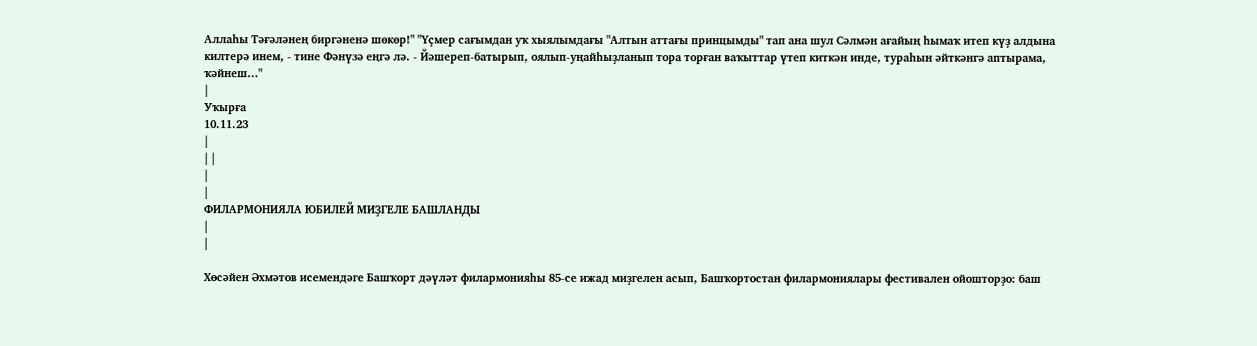Аллаһы Тәғәләнең биргәненә шөкөр!" "Үҫмер сағымдан уҡ хыялымдағы "Алтын аттағы принцымды" тап ана шул Сәлмән ағайың һымаҡ итеп күҙ алдына килтерә инем, - тине Фәнүзә еңгә лә. - Йәшереп-батырып, оялып-уңайһыҙланып тора торған ваҡыттар үтеп киткән инде, тураһын әйткәнгә аптырама, ҡәйнеш…"
|
Уҡырға
10.11.23
|
| |
|
|
ФИЛАРМОНИЯЛА ЮБИЛЕЙ МИҘГЕЛЕ БАШЛАНДЫ
|
|

Хөсәйен Әхмәтов исемендәге Башҡорт дәүләт филармонияһы 85-се ижад миҙгелен асып, Башҡортостан филармониялары фестивален ойошторҙо: баш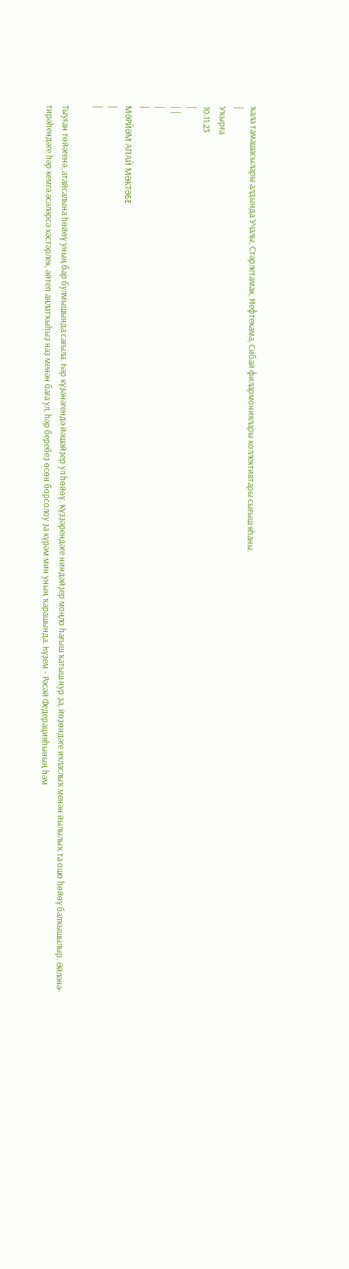ҡала тамашасылары алдында Учалы, Стәрлетамак, Нефтекама, Сибай филармониялары коллективтары сығыш яһаны.
|
Уҡырға
10.11.23
|
| |
|
|
МӘРЙӘМ АПАЙ МӘКТӘБЕ
|
|

Тыуған төйәгенә, атайсалына һөйөү уның бар булмышында сағыла. Һәр күҙәнәгендә йәшәйҙер ул һөйөү. Күҙҙәрендәге ниндәйҙер моңло һағыш ҡатыш нур ҙа, йөҙөндәге ихласлыҡ менән йылылыҡ та ошо һөйөү балҡышылыр. Әйләнә-тирәһендәге һәр кемгә әсәләрсә хәстәрлек, әйтеп аңлатҡыһыҙ наҙ менән баға ул, һәр беребеҙ өсөн борсолоу ҙа күрәм мин уның ҡарашында. Һүҙем - Рәсәй Федерацияһының һәм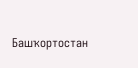Башҡортостан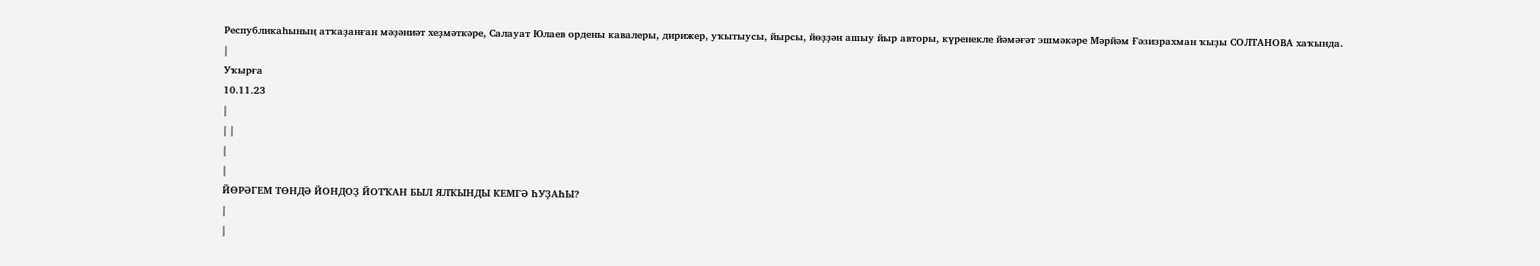Республикаһының атҡаҙанған мәҙәниәт хеҙмәткәре, Салауат Юлаев ордены кавалеры, дирижер, уҡытыусы, йырсы, йөҙҙән ашыу йыр авторы, күренекле йәмәғәт эшмәкәре Мәрйәм Ғәзизрахман ҡыҙы СОЛТАНОВА хаҡында.
|
Уҡырға
10.11.23
|
| |
|
|
ЙӨРӘГЕМ ТӨНДӘ ЙОНДОҘ ЙОТҠАН БЫЛ ЯЛҠЫНДЫ КЕМГӘ ҺУҘАҺЫ?
|
|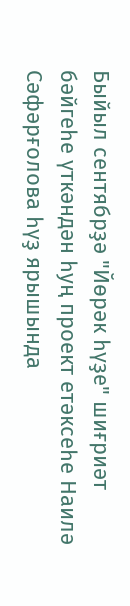Быйыл сентябрҙә "Йөрәк һүҙе" шиғриәт бәйгеһе үткәндән һуң проект етәксеһе Наилә Сәфәрғолова һүҙ ярышында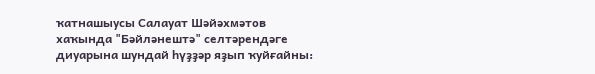ҡатнашыусы Салауат Шәйәхмәтов хаҡында "Бәйләнештә" селтәрендәге диуарына шундай һүҙҙәр яҙып ҡуйғайны: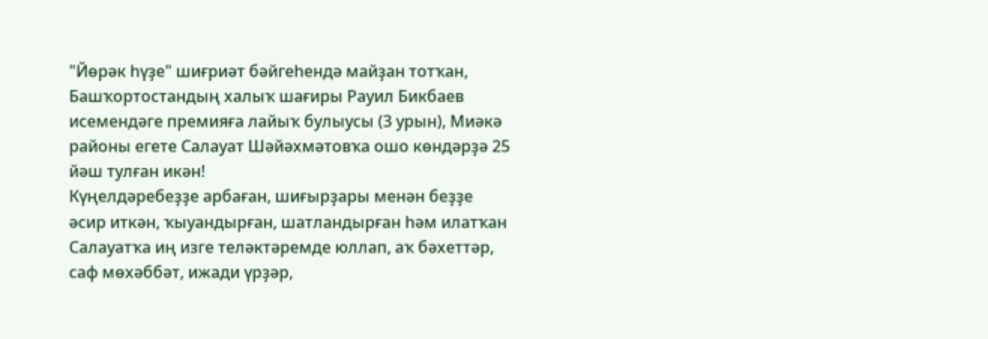"Йөрәк һүҙе" шиғриәт бәйгеһендә майҙан тотҡан, Башҡортостандың халыҡ шағиры Рауил Бикбаев исемендәге премияға лайыҡ булыусы (3 урын), Миәкә районы егете Салауат Шәйәхмәтовҡа ошо көндәрҙә 25 йәш тулған икән!
Күңелдәребеҙҙе арбаған, шиғырҙары менән беҙҙе әсир иткән, ҡыуандырған, шатландырған һәм илатҡан Салауатҡа иң изге теләктәремде юллап, аҡ бәхеттәр, саф мөхәббәт, ижади үрҙәр,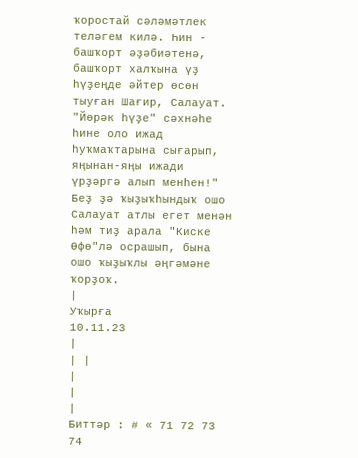ҡоростай сәләмәтлек теләгем килә. Һин - башҡорт әҙәбиәтенә, башҡорт халҡына үҙ һүҙеңде әйтер өсөн тыуған Шағир, Салауат. "Йөрәк һүҙе" сәхнәһе һине оло ижад һуҡмаҡтарына сығарып, яңынан-яңы ижади үрҙәргә алып менһен!"
Беҙ ҙә ҡыҙыҡһындыҡ ошо Салауат атлы егет менән һәм тиҙ арала "Киске Өфө"лә осрашып, бына ошо ҡыҙыҡлы әңгәмәне ҡорҙоҡ.
|
Уҡырға
10.11.23
|
| |
|
|
|
Биттәр : # « 71 72 73 74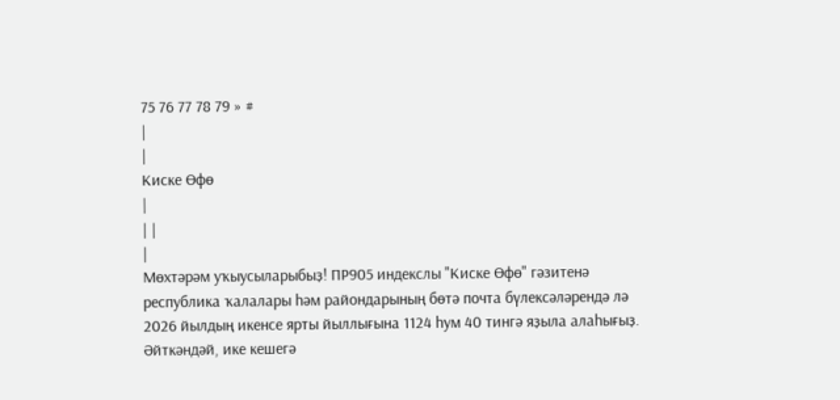75 76 77 78 79 » #
|
|
Киске Өфө
|
| |
|
Мөхтәрәм уҡыусыларыбыҙ! ПР905 индекслы "Киске Өфө" гәзитенә республика ҡалалары һәм райондарының бөтә почта бүлексәләрендә лә 2026 йылдың икенсе ярты йыллығына 1124 һум 40 тингә яҙыла алаһығыҙ. Әйткәндәй, ике кешегә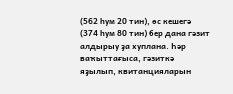(562 һум 20 тин), өс кешегә (374 һум 80 тин) бер дана гәзит алдырыу ҙа хуплана. Һәр ваҡыттағыса, гәзиткә яҙылып, квитанцияларын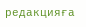редакцияға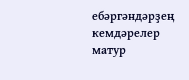ебәргәндәрҙең кемдәрелер матур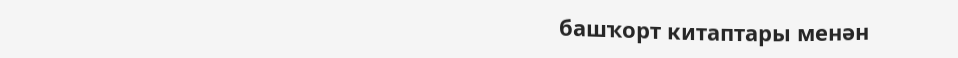башҡорт китаптары менән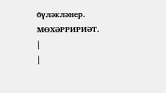бүләкләнер.
МӨХӘРРИРИӘТ.
|
|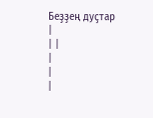Беҙҙең дуҫтар
|
| |
|
|
|